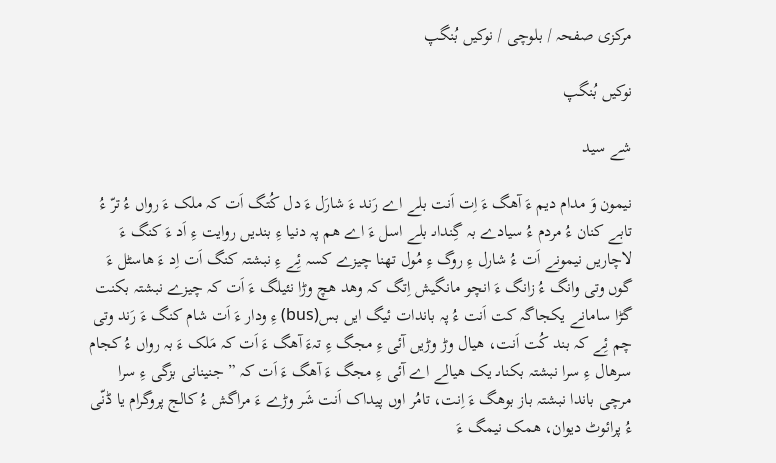مرکزی صفحہ / بلوچی / نوکیں بُنگپ

نوکیں بُنگپ

شے سید

نیمون وَ مدام دیم ءَ آھگ ءَ اِت اَنت بلے اے رَند ءَ شارَل ءَ دل کُتگ اَت کہ ملک ءَ رواں ءُ ترّ ءُ تابے کنان ءُ مردم ءُ سیادے بہ گِنداںـ بلے اسل ءَ اے ھم پہ دنیا ءِ بندیں روایت ءِ اَد ءَ کنگ ءَ لاچاریں نیمونے اَت ءُ شارل ءِ روگ ءِ مُول تھنا چیزے کسہ ئِے ءِ نبشتہ کنگ اَت اِد ءَ ھاسٹل ءَ گوں وتی وانگ ءُ زانگ ءَ انچو مانگیش اِتگ کہ وھد ھچ وڑا نئیلگ ءَ اَت کہ چیزے نبشتہ بکنت گڑا سامانے یکجاگہ کت اَنت ءُ پہ باندات ئیگ ایں بس(bus) ءِ ودار ءَ اَت شام کنگ ءَ رَند وتی چم ئِے کہ بند کُت اَنت، ھیال وڑ وڑیں آئی ءِ مجگ ءِ تہءَ آھگ ءَ اَت کہ مَلک ءَ بہ رواں ءُ کجام سرھال ءِ سرا نبشتہ بکناںـ یک ھیالے اے آئی ءِ مجگ ءَ آھگ ءَ اَت کہ ” جنینانی بزگی ءِ سرا مرچی باندا نبشتہ باز بوھگ ءَ اِنت، تامُر اوں پیداک اَنت شَر وڑے ءَ مراگش ءُ کالج پروگرام یا ڈنّی ءُ پرائوٹ دیوان، ھمک نیمگ ءَ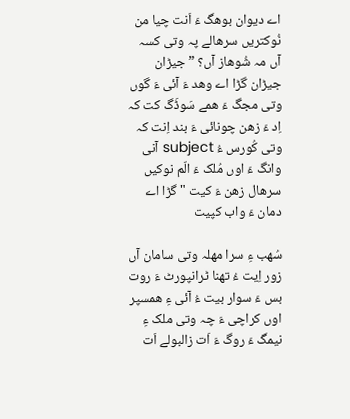اے دیوان بوھگ ءَ اَنت چیا من نُوکتریں سرھالے پہ وتی کسہ آں مہ شُوھاز آں؟ ” جیڑان جیڑان گڑا اے وھد ءَ آئی ءَ گوں وتی مجگ ءَ ھمے سَوڈَگ کت کہ اِد ءَ زھن چونائی ءَ بند اِنت کہ وتی کُورس ءُ subject آنی وانگ ءَ اوں مُلک ءَ الّم نوکیں سرھال زھن ءَ کیت " گڑا اے دمان ءَ واب کپیت

سُھب ءِ سرا مھلہ وتی سامان آں زور اِیت ءُ تھنا ٹرانپورٹ ءَ روت بس ءَ سوار بیت ءُ آئی ءِ ھمسپر اوں کراچی ءَ چہ وتی ملک ءِ نیمگ ءَ روگ ءَ اَت زالبولے اَت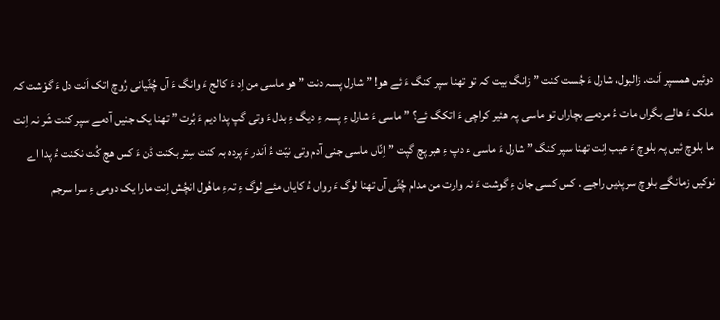دوئیں ھمسپر اَنت. زالبول، شارل ءَ جُست کنت ” زانگ بیت کہ تو تھنا سپر کنگ ءَ ئے ھو! ” شارل پسہ دنت ” ھو ماسی من اِد ءَ کالج ءَ وانگ ءَ آں چُٹّیانی رُوچ اتک اَنت دل ءَ گوْشت کہ ملک ءَ ھالے بگراں مات ءُ مردمے بچاراں تو ماسی پہ ھئیر کراچی ءَ اتکگ ئے؟ ” ماسی ءَ شارل ءِ پسہ ءِ دیگ ءِ بدل ءَ وتی گپ پدا دیم ءَ بُرت ” تھنا یک جنیں آدمے سپر کنت شَر نہ اِنت ما بلوچ ئیں پہ بلوچ ءَ عیب اِنت تھنا سپر کنگ ” شارل ءَ ماسی ء دپ ءِ ھبر پچ گپت ” اِنّاں ماسی جنی آدم وتی نیّت ءُ اَندر ءَ پردہ بہ کنت سِتر بکنت ڈن ءَ کس ھچ کُت نکنت ءُ پدا اے نوکیں زمانگے بلوچ سرپدیں راجے . کس کسی جان ءِ گوشت ءَ نہ وارت من مدام چُٹّی آں تھنا لوگ ءَ رواں ءُ کایاں مئے لوگ ءِ تہءِ ماھُول انچُش اِنت مارا یک دومی ءِ سرا سرجم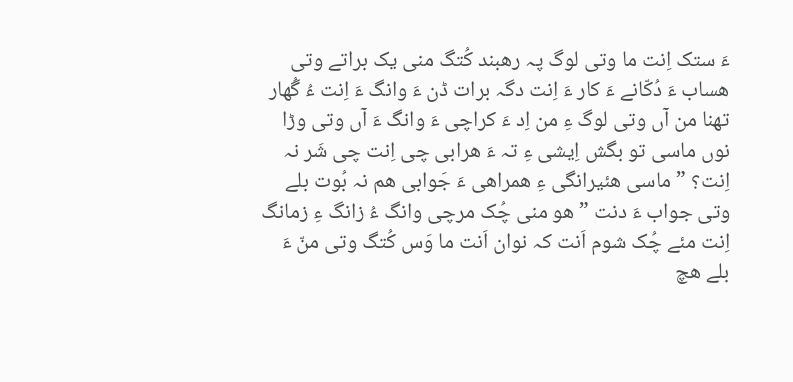ءَ ستک اِنت ما وتی لوگ پہ رھبند کُتگ منی یک براتے وتی ھساب ءَ دُکّانے ءَ کار ءَ اِنت دگہ برات ڈن ءَ وانگ ءَ اِنت ءُ گُھار تھنا من آں وتی لوگ ءِ من اِد ءَ کراچی ءَ وانگ ءَ آں وتی وڑا نوں ماسی تو بگش اِیشی ءِ تہ ءَ ھرابی چی اِنت چی شَر نہ اِنت؟ ” ماسی ھئیرانگی ءِ ھمراھی ءَ جَوابی ھم نہ بُوت بلے وتی جواب ءَ دنت ” ھو منی چُک مرچی وانگ ءُ زانگ ءِ زمانگ اِنت مئے چُک شوم اَنت کہ نوان اَنت ما وَس کُتگ وتی منّ ءَ بلے ھچ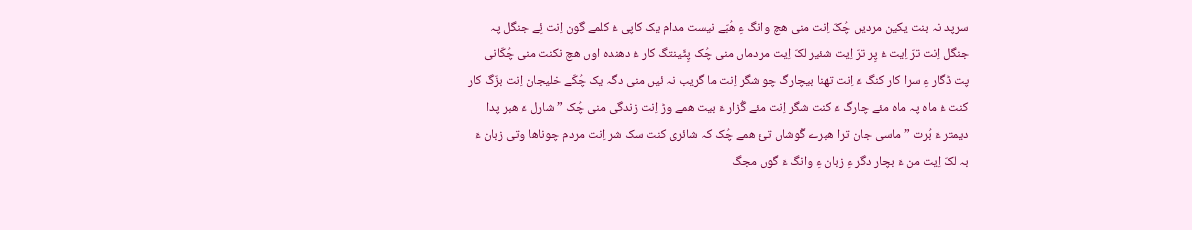سرپد نہ بنت یکین مردیں چُکّ اِنت منی ھچ وانگ ءِ ھُبّے نیست مدام یک کاپی ءُ کلمے گون اِنت ئِے جنگل پہ جنگل اِنت ترّ اِیت ءُ پِر ترّ اِیت شئیر لکّ اِیت مردماں منی چُک پِٹّینتگ کار ءُ دھندہ اوں ھچ نکنت منی چُکّانی پت ڈگار ءِ سرا کار کنگ ءَ اِنت تھنا بیچارگ چو شگر اِنت ما گریب نہ ئیں منی دگہ یک چُکّے خلیجان اِنت بزّگ کار کنت ءُ ماہ پہ ماہ مئے چارگ ءَ کنت شگر اِنت مئے گُزار ءَ بیت ھمے وڑ اِنت زندگی منی چُک ” شارل ءَ ھبر پدا دیمتر ءَ بُرت ” ماسی جان ترا ھبرے گْوشاں تئ ھمے چُک کہ شائری کنت سک شر اِنت مردم چوناھا وتی زبان ءَ بہ لکّ اِیت من ءَ بچار دگر ءِ زبان ءِ وانگ ءَ گوں مجگ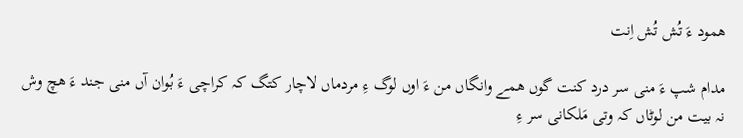ھمود ءَ تُش تُش اِنت

مدام شپ ءَ منی سر درد کنت گوں ھمے وانگاں من ءَ اوں لوگ ءِ مردماں لاچار کتگ کہ کراچی ءَ بُوان آں منی جند ءَ ھچ وش نہ بیت من لوٹاں کہ وتی مَلکانی سر ءِ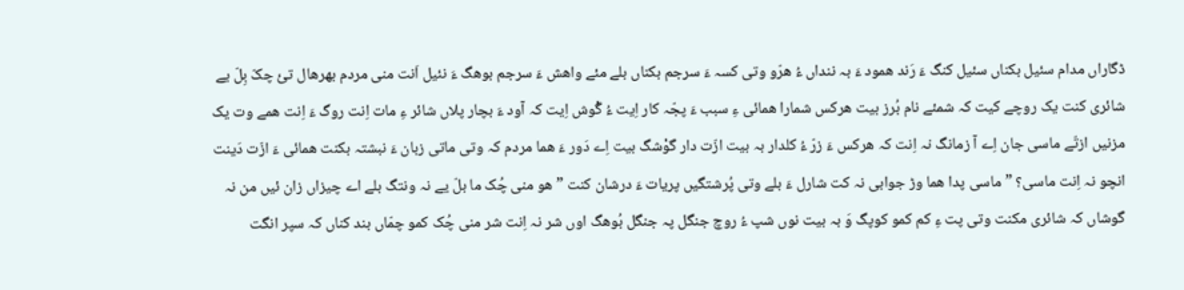ڈگاراں مدام سئیل بکناں سئیل کنگ ءَ رَند ھمود ءَ بہ ننداں ءُ ھرّو وتی کسہ ءَ سرجم بکناں بلے مئے واھش ءَ سرجم بوھگ ءَ نئیل اَنت منی مردم بھرھال تئ چکّ بِلّ یے شائری کنت یک روچے کیت کہ شمئے نام بُرز بیت ھرکس شمارا ھمائی ءِ سبب ءَ پجّہ کار اِیت ءُ گْوش اِیت کہ آود ءَ بچار پلاں شائر ءِ مات اِنت روگ ءَ اِنت ھمے وت یک مزنیں ازتّے ماسی جان اِے آ زمانگ نہ اِنت کہ ھرکس ءَ زرّ ءُ کلدار بہ بیت ازّت دار گوْشگ بیت اِے دَور ءَ ھما مردم کہ وتی ماتی زبان ءَ نبشتہ بکنت ھمائی ءَ ازّت دَینت انچو نہ اِنت ماسی؟ ” ماسی پدا ھما وڑ جوابی نہ کت شارل ءَ بلے وتی پُرشتگیں پریات ءَ درشان کنت ” ھو منی چُک ما بلّ یے نہ ونتگ بلے اے چیزاں زان ئیں من نہ گوشاں کہ شائری مکنت وتی پت ءِ کم کمو کوپگ وَ بہ بیت نوں شپ ءُ روچ جنگل پہ جنگل بُوھگ اوں شر نہ اِنت شر منی چُک کمو چمّاں بند کناں کہ سپر انگت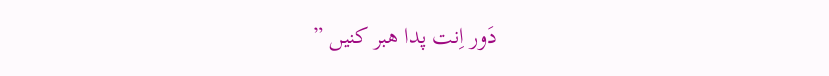دَور اِنت پدا ھبر کنیں ”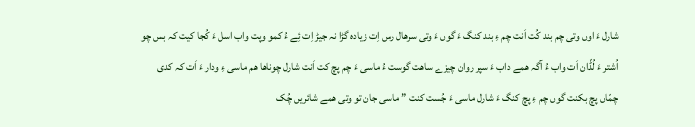شارل ءَ اوں وتی چم بند کُت اَنت چم ءِ بند کنگ ءَ گوں ءَ وتی سرھال رس اِت زیادہ گڑا نہ جیڑ اِت ئِے ءُ کمو وپت واب اسل ءَ کُجا کیت کہ بس چو اُشتر ءَ لُڈّان اَت واب ءُ آگہ ھمے داب ءَ سپر روان چیزے ساھت گوست ءُ ماسی ءَ چم پچ کت اَنت شارل چوناھا ھم ماسی ءِ ودار ءَ اَت کہ کدی چمّاں پچ بکنت گوں چم ءِ پچ کنگ ءَ شارل ماسی ءَ جُست کنت ” ماسی جان تو وتی ھمے شائریں چُک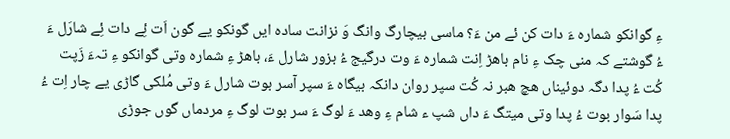ءِ گوانکو شمارہ ءَ دات کن ئے من ءَ؟ ماسی بیچارگ وانگ وَ نزانت سادہ ایں گونکو یے گون اَت ئِے دات ئِے شارَل ءَ ءُ گوشتے کہ منی چک ءِ نام باھڑ اِنت شمارہ ءَ وت درگیج ءُ بزور شارل ءَ، باھڑ ءِ شمارہ وتی گوانکو ءِ تہءَ زَپت کُت ءُ پدا دگہ دوئیناں ھچ ھبر نہ کُت سپر روان دانکہ بیگاہ ءَ سپر آسر بوت شارل ءَ وتی مُلکی گاڑی یے چار اِت ءُ پدا سَوار بوت ءُ پدا وتی میتگ ءَ داں شپ ء شام ءِ وھد ءَ لوگ ءَ سر بوت لوگ ءِ مردماں گوں جوڑی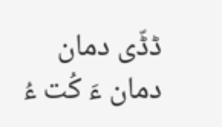ڈڈّی دمان دمان ءَ کُت ءُ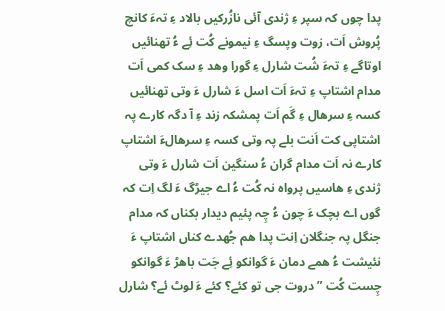پدا چوں کہ سپر ءِ ژندی آئی نازُرکیں بالاد ءِ تہءَ کانچ پُروش اَت، زوت وپسگ ءِ نیمونے کُت ئِے ءُ تھنائیں اوتاگے ءِ تہءَ شُت شارل ءِ گورا وھد ءِ سک کمی اَت مدام اشتاپ ءِ تہءَ اَت اسل ءَ شارل ءَ وتی تھنائیں کسہ ءِ سرھال ءِ گَم اَت پمشکہ زند ءِ آ دگہ کارے پہ اشتاپی کت اَنت بلے پہ وتی کسہ ءِ سرھالءَ اشتاپ کارے نہ اَت مدام گران ءُ سنگین اَت شارل ءَ وتی ژندی ءِ ھاسیں پرواہ نہ کُت ءُ اے جیڑگ ءَ لگ اِت کہ گوں اے بچک ءَ چون ءُ چِہ پئیم دیدار بکناں کہ مدام جنگل پہ جنگلان اِنت پدا ھم جُھدے کناں اشتاپ ءَ نئیشت ءُ ھمے دمان ءَ گوانکو ئِے جَت باھڑ ءَ گوانکو چِست کُت ” دروت جی تو کئے؟ کئے ءَ لوٹ ئے؟ شارل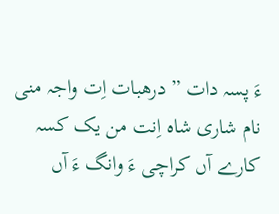ءَ پسہ دات ” درھبات اِت واجہ منی نام شاری شاہ اِنت من یک کسہ کارے آں کراچی ءَ وانگ ءَ آں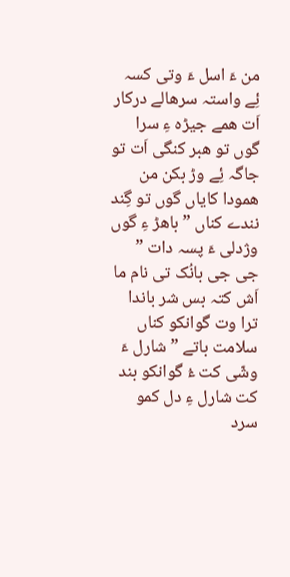من ءَ اسل ءَ وتی کسہ ئِے واستہ سرھالے درکار اَت ھمے جیڑہ ءِ سرا گوں تو ھبر کنگی اَت تو جاگہ ئِے وڑ بکن من ھمودا کایاں گوں تو گِند نندے کناں ” باھڑ ءِ گوں وژدلی ءَ پسہ دات ” جی جی بانُک تی نام ما اَش کتہ بس شر باندا ترا وت گوانکو کناں سلامت باتے ” شارل ءَ وشّی کت ءُ گوانکو بند کت شارل ءِ دل کمو سرد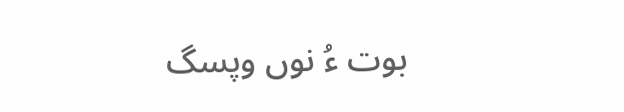بوت ءُ نوں وپسگ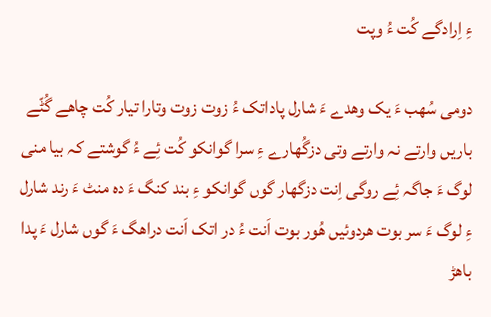ءِ اِرادگے کُت ءُ وپت

دومی سُھب ءَ یک وھدے ءَ شارل پاداتک ءُ زوت زوت وتارا تیار کُت چاھے گُٹّے باریں وارتے نہ وارتے وتی دزگُھارے ءِ سرا گوانکو کُت ئِے ءُ گوشتے کہ بیا منی لوگ ءَ جاگہ ئِے روگی اِنت دزگھار گوں گوانکو ءِ بند کنگ ءَ دہ منٹ ءَ رند شارل ءِ لوگ ءَ سر بوت ھردوئیں ھُور بوت اَنت ءُ در اتک اَنت دراھگ ءَ گوں شارل ءَ پدا باھڑ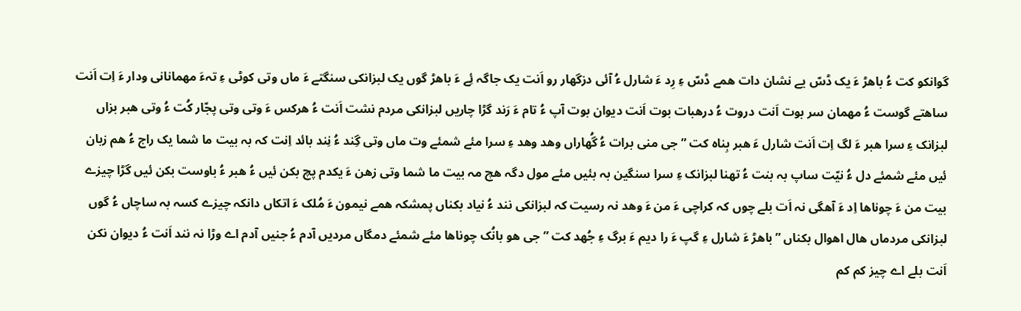گوانکو کت ءُ باھڑ ءَ یک ڈسّ یے نشان دات ھمے ڈسّ ءِ رِد ءَ شارل ءُ آئی دزگھار رو اَنت یک جاگہ ئِے ءَ باھڑ گوں یک لبزانکی سنگتے ءَ ماں وتی کوٹی ءِ تہءَ مھمانانی ودار ءَ اِت اَنت ساھتے گوست ءُ مھمان سر بوت اَنت دروت ءُ درھبات بوت اَنت دیوان بوت آپ ءُ تام ءَ رَند گڑا چاریں لبزانکی مردم نشت اَنت ءُ ھرکس ءَ وتی وتی پجّار کُت ءُ وتی ھبر بزاں لبزانک ءِ سرا ھبر ءَ لگ اِت اَنت شارل ءَ ھبر بِناہ کت ” جی منی برات ءُ گُھاراں وھد وھد ءِ سرا مئے شمئے وت ماں وتی گِند ءُ نِند بائد اِنت کہ بہ بیت ما شما یک راج ءُ ھم زبان ئیں مئے شمئے دل ءُ نیّت ساپ بہ بنت ءُ تھنا لبزانک ءِ سرا سنگین بہ بئیں مئے مول دگہ ھچ مہ بیت ما شما وتی زھن ءَ یکدم پچ بکن ئیں ءُ ھبر ءُ باوست بکن ئیں گڑا چیزے بیت من ءَ چوناھا اِد ءَ آھگی نہ اَت بلے چوں کہ کراچی ءَ من ءَ وھد نہ رسیت کہ لبزانکی نند ءُ نیاد بکناں پمشکہ ھمے نیمون ءَ مُلک ءَ اتکاں دانکہ چیزے کسہ بہ ساچاں ءُ گوں لبزانکی مردماں ھال اھوال بکناں ” باھڑ ءَ شارل ءِ گپ ءَ را دیم ءَ برگ ءِ جُھد کت ” جی ھو بانُک چوناھا مئے شمئے دمگاں مردیں آدم ءُ جنیں آدم اے وڑا نہ نند اَنت ءُ دیوان نکن اَنت بلے اے چیز کم کم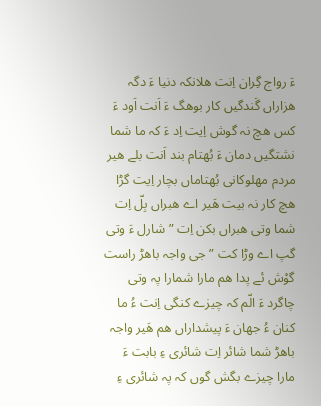ءَ رواج گِران اِنت ھلانکہ دنیا ءَ دگہ ھزاراں گَندگیں کار بوھگ ءَ اَنت اَود ءَ کس ھچ نہ گوش اِیت اِد ءَ کہ ما شما نشتگیں دمان ءَ بُھتام بند اَنت بلے ھیر مردم مھلوکانی بُھتاماں بچار اِیت گڑا ھچ کار نہ بیت ھَیر اے ھبراں بِلّ اِت شما وتی ھبراں بکن اِت ” شارل ءَ وتی گپ اے وڑا کت ” جی واجہ باھڑ راست گوْش ئے پدا ھم مارا شمارا پہ وتی چاگرد ءَ الّم کہ چیزے کنگی اِنت ءُ ما کنان ءُ جھان ءَ پیشداراں ھم ھَیر واجہ باھڑ شما شائر اِت شائری ءِ بابت ءَ مارا چیزے بگش گوں کہ پہ شائری ءِ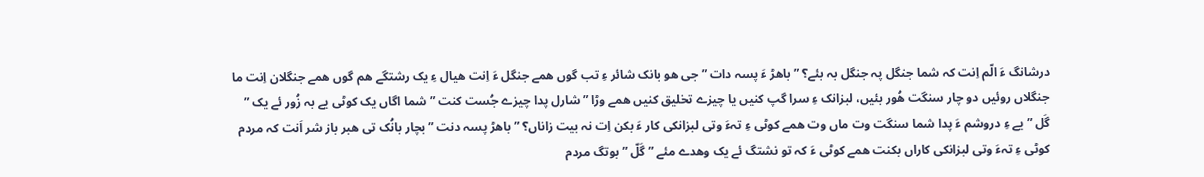درشانگ ءَ الّم اِنت کہ شما جنگل پہ جنگل بہ بئے؟ ” باھڑ ءَ پسہ دات ” جی ھو بانک شائر ءِ تب گوں ھمے جنگل ءَ اِنت ھیال ءِ یک رشتگے ھم گوں ھمے جنگلان اِنت ما جنگلاں روئیں دو چار سنگت ھُور بئیں، لبزانک ءِ سرا گپ کنیں یا چیزے تخلیق کنیں ھمے وڑا ” شارل پدا چیزے جُست کنت ” شما اگاں یک کوٹی یے بہ زُور ئے یک ” گَل ” یے ءِ دروشم ءَ پدا شما سنگت وت ماں وت ھمے کوٹی ءِ تہءَ وتی لبزانکی کار ءَ بکن اِت نہ بیت زاناں؟ ” باھڑ پسہ دنت ” بچار بانُک تی ھبر باز شر اَنت کہ مردم کوٹی ءِ تہءَ وتی لبزانکی کاراں بکنت ھمے کوٹی ءَ کہ تو نشتگ ئے یک وھدے مئے ” گَلّ ” بوتگ مردم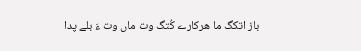باز اتکگ ما ھرکارے کُتگ وت ماں وت ءَ بلے پدا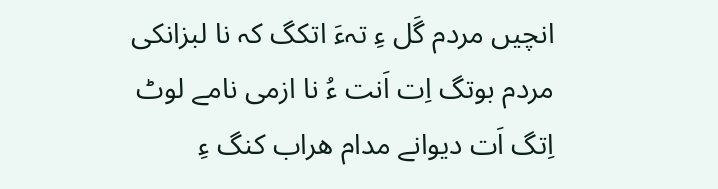انچیں مردم گَل ءِ تہءَ اتکگ کہ نا لبزانکی مردم بوتگ اِت اَنت ءُ نا ازمی نامے لوٹ اِتگ اَت دیوانے مدام ھراب کنگ ءِ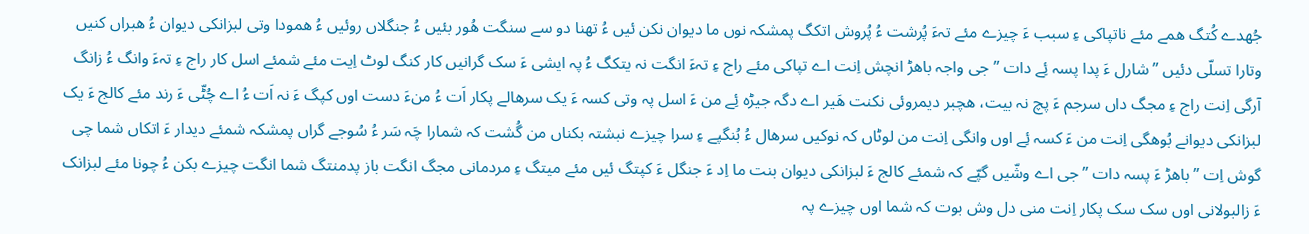جُھدے کُتگ ھمے مئے ناتپاکی ءِ سبب ءَ چیزے مئے تہءَ پُرشت ءُ پُروش اتکگ پمشکہ نوں ما دیوان نکن ئیں ءُ تھنا دو سے سنگت ھُور بئیں ءُ جنگلاں روئیں ءُ ھمودا وتی لبزانکی دیوان ءُ ھبراں کنیں وتارا تسلّی دئیں ” شارل ءَ پدا پسہ ئِے دات ” جی واجہ باھڑ انچش اِنت اے تپاکی مئے راج ءِ تہءَ انگت نہ یتکگ ءُ پہ ایشی ءَ سک گرانیں کار کنگ لوٹ اِیت مئے شمئے اسل کار راج ءِ تہءَ وانگ ءُ زانگ آرگی اِنت راج ءِ مجگ داں سرجم ءَ پچ نہ بیت، ھچبر دیمروئی نکنت ھَیر اے دگہ جیڑہ ئِے من ءَ اسل پہ وتی کسہ ءَ یک سرھالے پکار اَت ءُ منءَ دست اوں کپگ ءَ نہ اَت ءُ اے چُٹّی ءَ رند مئے کالج ءَ یک لبزانکی دیوانے بُوھگی اِنت من ءَ کسہ ئِے اوں وانگی اِنت من لوٹاں کہ نوکیں سرھال ءُ بُنگپے ءِ سرا چیزے نبشتہ بکناں من گُشت کہ شمارا چَہ سَر ءُ سُوجے گراں پمشکہ شمئے دیدار ءَ اتکاں شما چی گوش اِت ” باھڑ ءَ پسہ دات ” جی اے وشّیں گپّے کہ شمئے کالج ءَ لبزانکی دیوان بنت ما اِد ءَ جنگل ءَ کپتگ ئیں مئے میتگ ءِ مردمانی مجگ انگت باز پدمنتگ شما انگت چیزے بکن ءُ چونا مئے لبزانک ءَ زالبولانی اوں سک سک پکار اِنت منی دل وش بوت کہ شما اوں چیزے پہ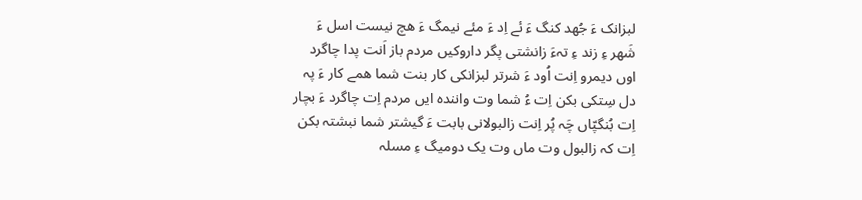لبزانک ءَ جُھد کنگ ءَ ئے اِد ءَ مئے نیمگ ءَ ھچ نیست اسل ءَ شَھر ءِ زند ءِ تہءَ زانشتی پگر داروکیں مردم باز اَنت پدا چاگرد اوں دیمرو اِنت اُود ءَ شرتر لبزانکی کار بنت شما ھمے کار ءَ پہ دل سِتکی بکن اِت ءُ شما وت وانندہ ایں مردم اِت چاگرد ءَ بچار اِت بُنگپّاں چَہ پُر اِنت زالبولانی بابت ءَ گیشتر شما نبشتہ بکن اِت کہ زالبول وت ماں وت یک دومیگ ءِ مسلہ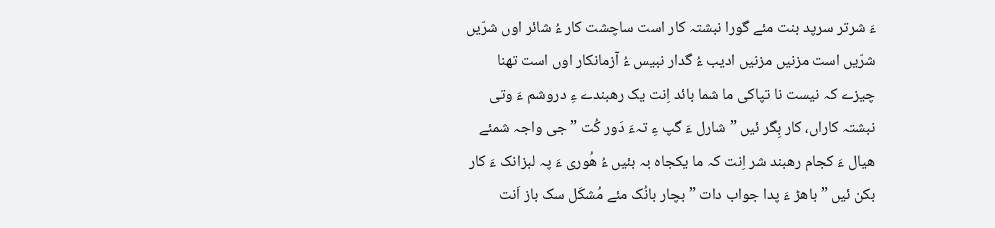ءَ شرتر سرپد بنت مئے گورا نبشتہ کار است ساچشت کار ءُ شائر اوں شرّیں شرّیں است مزنیں مزنیں ادیب ءُ گدار نبیس ءُ آزمانکار اوں است تھنا چیزے کہ نیست نا تپاکی ما شما بائد اِنت یک رھبندے ءِ دروشم ءَ وتی نبشتہ کاراں، کار بِگر ئیں ” شارل ءَ گپ ءِ تہءَ دَور کُت ” جی واجہ شمئے ھیال ءَ کجام رھبند شر اِنت کہ ما یکجاہ بہ بئیں ءُ ھُوری ءَ پہ لبزانک ءَ کار بکن ئیں ” باھڑ ءَ پدا جواب دات ” بچار بانُک مئے مُشکَل سک باز اَنت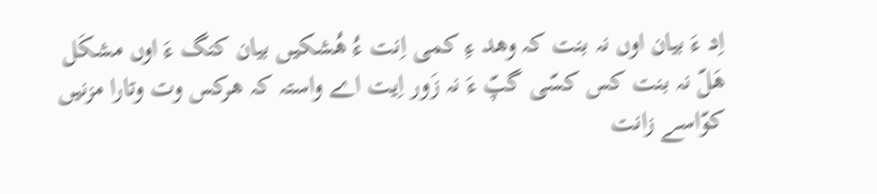اِد ءَ بیان اوں نہ بنت کہ وھد ءِ کمی اِنت ءُ ھُشکیں بیان کنگ ءَ اوں مشکَل ھَلّ نہ بنت کس کسّی گپّ ءَ نہ زَور اِیت اے واستہ کہ ھرکس وت وتارا مزنیں کوّاسے زانت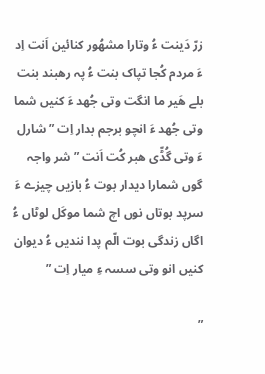زرّ دَینت ءُ وتارا مشھُور کنائین اَنت اِد ءَ مردم کُجا تپاک بنت ءُ پہ رھبند بنت بلے ھَیر ما انگت وتی جُھد ءَ کنیں شما وتی جُھد ءَ انچو برجم بدار اِت ” شارل ءَ وتی گُڈّی ھبر کُت اَنت ” شر واجہ گوں شمارا دیدار بوت ءُ بازیں چیزے ءَ سرپد بوتاں نوں اچ شما موکَل لوٹاں ءُ اگاں زندگی بوت الّم پدا نندیں ءُ دیوان کنیں انو وتی سسہ ءِ میار اِت ”

”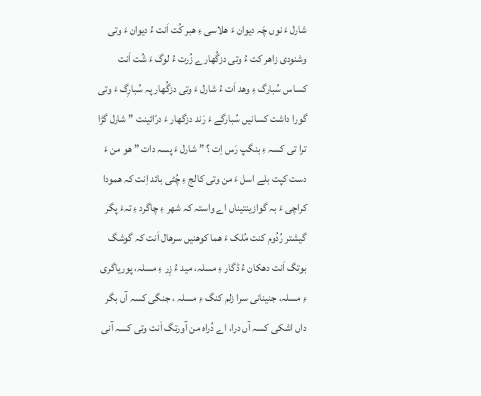شارل ءَ نوں چَہ دیوان ءَ ھلاسی ءِ ھبر کُت اَنت ءُ دیوان ءَ وتی وشنودی زاھر کت ءُ وتی دزگُھارے زُرت ءُ لوگ ءَ شُت اَنت کساس سُبارگ ءِ وھد اَت ءُ شارل ءَ وتی دزگُھار پہ سُبارِگ ءَ وتی گورا داشت کسانیں سُبارگے ءَ رَند دزگھار ءَ درّائینت ” شارل گڑا ترا تی کسہ ءِ بنگپ رَس اِت ؟ ” شارل ءَ پسہ دات ” ھو من ءَ دست کپت بلے اسل ءَ من وتی کالج ءِ چُٹی بائد اِنت کہ ھمودا کراچی ءَ بہ گوازینتیناں اے واستہ کہ شھر ءِ چاگرد ءِ تہءَ پگر گیشتر رُدُوم کنت مُلک ءَ ھما کوھنیں سرھال اَنت کہ گوشگ بوتگ اَنت دھکان ءُ ڈگار ءِ مسلہ، مید ءُ زِر ءِ مسلہ، پوریاگری ءِ مسلہ، جنینانی سرا زلم کنگ ءِ مسلہ ، جنگی کسہ آں بگر داں اشکی کسہ آں درا، اے دُراہ من آورتگ اَنت وتی کسہ آنی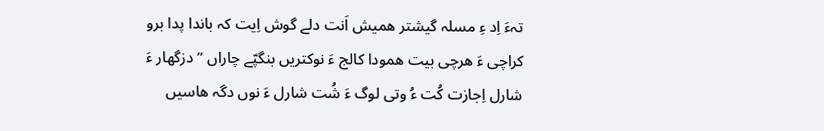تہءَ اِد ءِ مسلہ گیشتر ھمیش اَنت دلے گوش اِیت کہ باندا پدا برو کراچی ءَ ھرچی بیت ھمودا کالج ءَ نوکتریں بنگپّے چاراں ” دزگھار ءَ شارل اِجازت کُت ءُ وتی لوگ ءَ شُت شارل ءَ نوں دگہ ھاسیں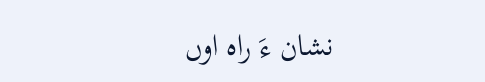نشان ءَ راہ اوں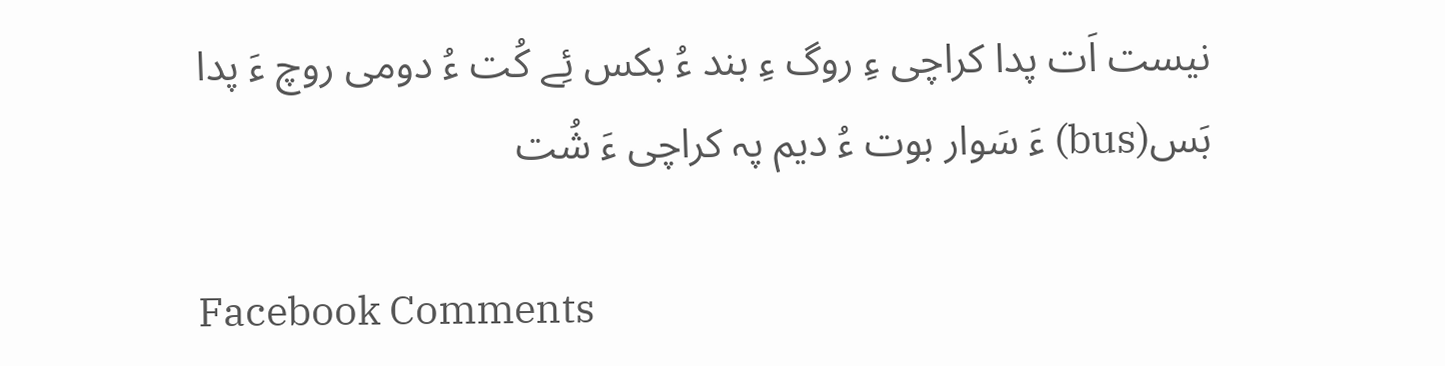نیست اَت پدا کراچی ءِ روگ ءِ بند ءُ بکس ئِے کُت ءُ دومی روچ ءَ پدا بَس(bus) ءَ سَوار بوت ءُ دیم پہ کراچی ءَ شُت

Facebook Comments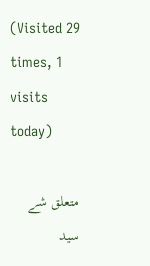(Visited 29 times, 1 visits today)

متعلق شے سید